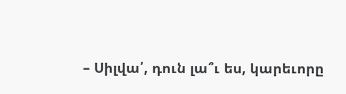– Սիլվա՛, դուն լա՞ւ ես, կարեւորը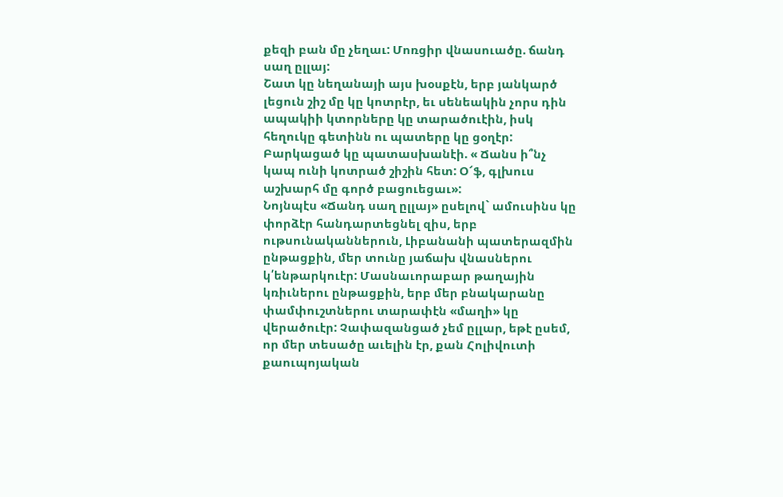քեզի բան մը չեղաւ: Մոռցիր վնասուածը. ճանդ սաղ ըլլայ:
Շատ կը նեղանայի այս խօսքէն, երբ յանկարծ լեցուն շիշ մը կը կոտրէր, եւ սենեակին չորս դին ապակիի կտորները կը տարածուէին, իսկ հեղուկը գետինն ու պատերը կը ցօղէր:
Բարկացած կը պատասխանէի. « Ճանս ի՞նչ կապ ունի կոտրած շիշին հետ: Օ՜ֆ, գլխուս աշխարհ մը գործ բացուեցաւ»:
Նոյնպէս «Ճանդ սաղ ըլլայ» ըսելով` ամուսինս կը փորձէր հանդարտեցնել զիս, երբ ութսունականներուն, Լիբանանի պատերազմին ընթացքին, մեր տունը յաճախ վնասներու կ՛ենթարկուէր: Մասնաւորաբար թաղային կռիւներու ընթացքին, երբ մեր բնակարանը փամփուշտներու տարափէն «մաղի» կը վերածուէր: Չափազանցած չեմ ըլլար, եթէ ըսեմ, որ մեր տեսածը աւելին էր, քան Հոլիվուտի քաուպոյական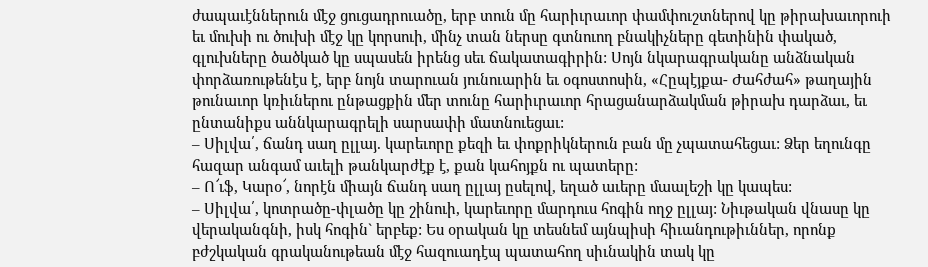ժապաւէններուն մէջ ցուցադրուածը, երբ տուն մը հարիւրաւոր փամփուշտներով կը թիրախաւորուի եւ մուխի ու ծուխի մէջ կը կորսուի, մինչ տան ներսը գտնուող բնակիչները գետինին փակած, գլուխները ծածկած կը սպասեն իրենց սեւ ճակատագիրին: Սոյն նկարագրականը անձնական փորձառութենէս է, երբ նոյն տարուան յունուարին եւ օգոստոսին, «Հըպէյքա- Ժահժահ» թաղային թունաւոր կռիւներու ընթացքին մեր տունը հարիւրաւոր հրացանարձակման թիրախ դարձաւ, եւ ընտանիքս աննկարագրելի սարսափի մատնուեցաւ:
– Սիլվա՛, ճանդ սաղ ըլլայ. կարեւորը քեզի եւ փոքրիկներուն բան մը չպատահեցաւ: Ձեր եղունգը հազար անգամ աւելի թանկարժէք է, քան կահոյքն ու պատերը:
– Ո՜ւֆ, Կարօ՜, նորէն միայն ճանդ սաղ ըլլայ ըսելով, եղած աւերը մաալեշի կը կապես:
– Սիլվա՛, կոտրածը-փլածը կը շինուի, կարեւորը մարդուս հոգին ողջ ըլլայ: Նիւթական վնասը կը վերականգնի, իսկ հոգին` երբեք: Ես օրական կը տեսնեմ այնպիսի հիւանդութիւններ, որոնք բժշկական գրականութեան մէջ հազուադէպ պատահող սիւնակին տակ կը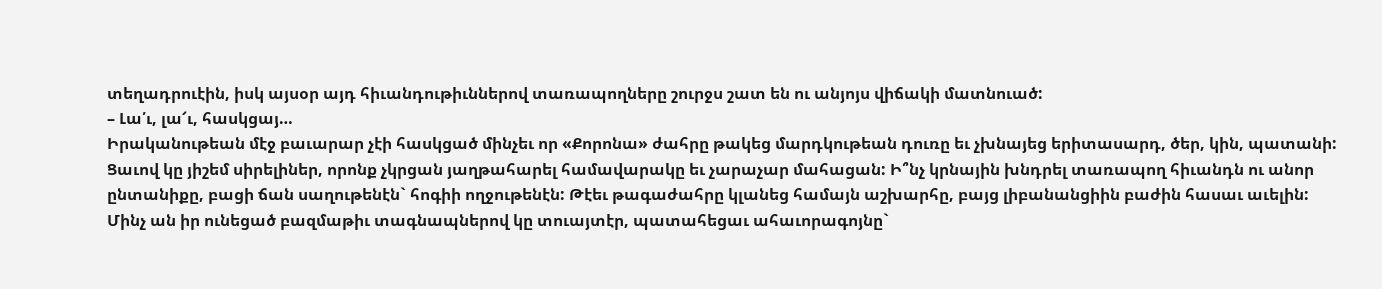տեղադրուէին, իսկ այսօր այդ հիւանդութիւններով տառապողները շուրջս շատ են ու անյոյս վիճակի մատնուած:
– Լա՛ւ, լա՜ւ, հասկցայ…
Իրականութեան մէջ բաւարար չէի հասկցած մինչեւ որ «Քորոնա» ժահրը թակեց մարդկութեան դուռը եւ չխնայեց երիտասարդ, ծեր, կին, պատանի: Ցաւով կը յիշեմ սիրելիներ, որոնք չկրցան յաղթահարել համավարակը եւ չարաչար մահացան: Ի՞նչ կրնային խնդրել տառապող հիւանդն ու անոր ընտանիքը, բացի ճան սաղութենէն` հոգիի ողջութենէն: Թէեւ թագաժահրը կլանեց համայն աշխարհը, բայց լիբանանցիին բաժին հասաւ աւելին: Մինչ ան իր ունեցած բազմաթիւ տագնապներով կը տուայտէր, պատահեցաւ ահաւորագոյնը`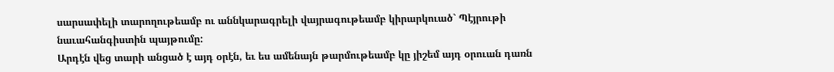սարսափելի տարողութեամբ ու աննկարագրելի վայրագութեամբ կիրարկուած` Պէյրութի նաւահանգիստին պայթումը:
Արդէն վեց տարի անցած է այդ օրէն, եւ ես ամենայն թարմութեամբ կը յիշեմ այդ օրուան դառն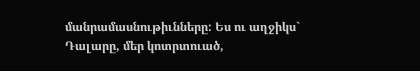մանրամասնութիւնները: Ես ու աղջիկս` Դալարը, մեր կոտրտուած,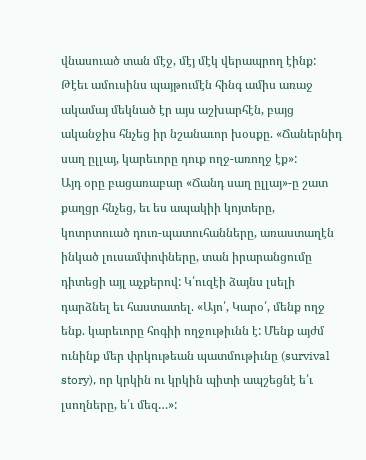վնասուած տան մէջ, մէյ մէկ վերապրող էինք: Թէեւ ամուսինս պայթումէն հինգ ամիս առաջ ակամայ մեկնած էր այս աշխարհէն, բայց ականջիս հնչեց իր նշանաւոր խօսքը. «Ճաներնիդ սաղ ըլլայ, կարեւորը դուք ողջ-առողջ էք»:
Այդ օրը բացառաբար «Ճանդ սաղ ըլլայ»-ը շատ քաղցր հնչեց, եւ ես ապակիի կոյտերը, կոտրտուած դուռ-պատուհանները, առաստաղէն ինկած լուսամփոփները, տան իրարանցումը դիտեցի այլ աչքերով: Կ՛ուզէի ձայնս լսելի դարձնել եւ հաստատել. «Այո՛, Կարօ՛, մենք ողջ ենք. կարեւորը հոգիի ողջութիւնն է: Մենք այժմ ունինք մեր փրկութեան պատմութիւնը (survival story), որ կրկին ու կրկին պիտի ապշեցնէ ե՛ւ լսողները, ե՛ւ մեզ…»: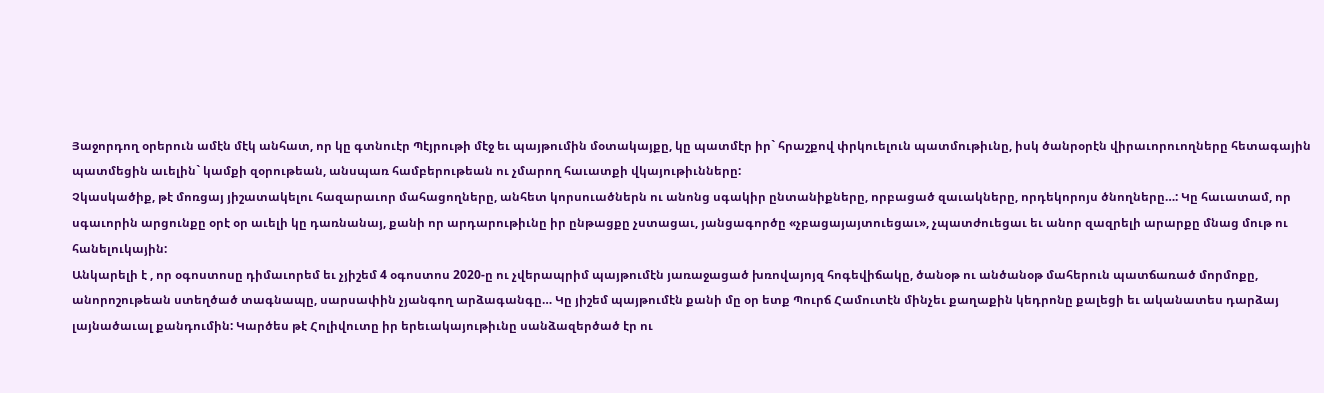Յաջորդող օրերուն ամէն մէկ անհատ, որ կը գտնուէր Պէյրութի մէջ եւ պայթումին մօտակայքը, կը պատմէր իր` հրաշքով փրկուելուն պատմութիւնը, իսկ ծանրօրէն վիրաւորուողները հետագային պատմեցին աւելին` կամքի զօրութեան, անսպառ համբերութեան ու չմարող հաւատքի վկայութիւնները:
Չկասկածիք, թէ մոռցայ յիշատակելու հազարաւոր մահացողները, անհետ կորսուածներն ու անոնց սգակիր ընտանիքները, որբացած զաւակները, որդեկորոյս ծնողները…: Կը հաւատամ, որ սգաւորին արցունքը օրէ օր աւելի կը դառնանայ, քանի որ արդարութիւնը իր ընթացքը չստացաւ, յանցագործը «չբացայայտուեցաւ», չպատժուեցաւ եւ անոր զազրելի արարքը մնաց մութ ու հանելուկային:
Անկարելի է , որ օգոստոսը դիմաւորեմ եւ չյիշեմ 4 օգոստոս 2020-ը ու չվերապրիմ պայթումէն յառաջացած խռովայոյզ հոգեվիճակը, ծանօթ ու անծանօթ մահերուն պատճառած մորմոքը, անորոշութեան ստեղծած տագնապը, սարսափին չյանգող արձագանգը… Կը յիշեմ պայթումէն քանի մը օր ետք Պուրճ Համուտէն մինչեւ քաղաքին կեդրոնը քալեցի եւ ականատես դարձայ լայնածաւալ քանդումին: Կարծես թէ Հոլիվուտը իր երեւակայութիւնը սանձազերծած էր ու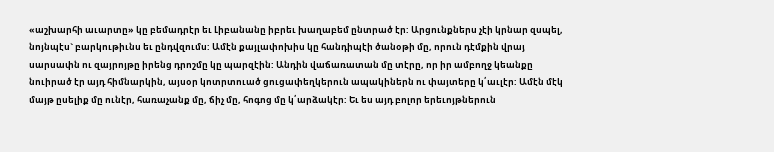«աշխարհի աւարտը» կը բեմադրէր եւ Լիբանանը իբրեւ խաղաբեմ ընտրած էր: Արցունքներս չէի կրնար զսպել, նոյնպէս` բարկութիւնս եւ ընդվզումս: Ամէն քայլափոխիս կը հանդիպէի ծանօթի մը, որուն դէմքին վրայ սարսափն ու զայրոյթը իրենց դրոշմը կը պարզէին: Անդին վաճառատան մը տէրը, որ իր ամբողջ կեանքը նուիրած էր այդ հիմնարկին, այսօր կոտրտուած ցուցափեղկերուն ապակիներն ու փայտերը կ՛աւլէր: Ամէն մէկ մայթ ըսելիք մը ունէր, հառաչանք մը, ճիչ մը, հոգոց մը կ՛արձակէր: Եւ ես այդ բոլոր երեւոյթներուն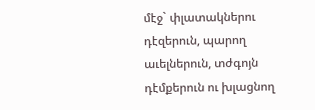մէջ` փլատակներու դէզերուն, պարող աւելներուն, տժգոյն դէմքերուն ու խլացնող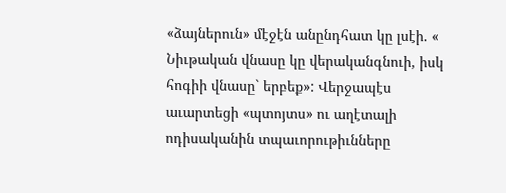«ձայներուն» մէջէն անընդհատ կը լսէի. « Նիւթական վնասը կը վերականգնուի, իսկ հոգիի վնասը` երբեք»: Վերջապէս աւարտեցի «պտոյտս» ու աղէտալի ոդիսականին տպաւորութիւնները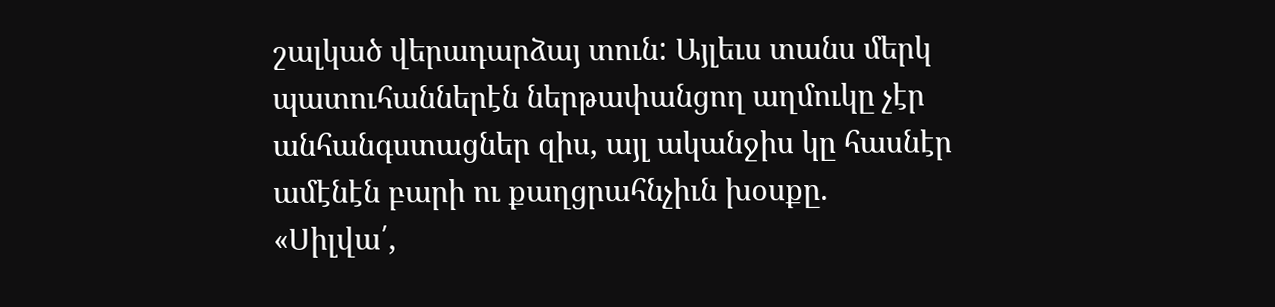շալկած վերադարձայ տուն: Այլեւս տանս մերկ պատուհաններէն ներթափանցող աղմուկը չէր անհանգստացներ զիս, այլ ականջիս կը հասնէր ամէնէն բարի ու քաղցրահնչիւն խօսքը.
«Սիլվա՛,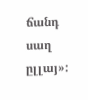ճանդ սաղ ըլլայ»: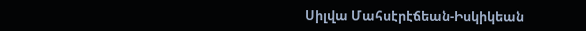Սիլվա Մահսէրէճեան-Իսկիկեան